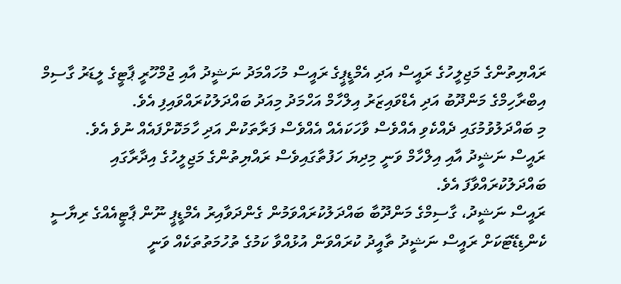ރައްޔިތުންގެ މަޖިލީހުގެ ރައީސް އަދި އެމްޑީޕީގެ ރައީސް މުހައްމަދު ނަޝީދު އާއި ޖުމްހޫރީ ޕާޓީގެ ލީޑަރު ގާސިމް އިބްރާހިމްގެ މަންދޫބު އަދި އެޑްވައިޒަރު އިލްހާމް އަހްމަދު މިއަދު ބައްދަލުކުރައްވައިފި އެވެ.
މި ބައްދަލުވުމުގައި ދެއްކެވި އެއްވެސް ވާހަކައެއް އެއްވެސް ފަރާތަކުން އަދި ހާމަކޮށްފައެއް ނުވެ އެވެ.
ރައީސް ނަޝީދު އާއި އިލްހާމް ވަނީ މިދިޔަ ހަފުތާގައިވެސް ރައްޔިތުންގެ މަޖިލީހުގެ އިދާރާގައި ބައްދަލުކުރައްވާފަ އެވެ.
ރައީސް ނަޝީދު، ގާސިމްގެ މަންދޫބާ ބައްދަލުކުރައްވަމުން ގެންދަވާއިރު އެމްޑީޕީ ނޫން ޕާޓީއެއްގެ ރިޔާސީ ކެންޑިޑޭޓަކަށް ރައީސް ނަޝީދު ތާއީދު ކުރައްވަން އުޅުއްވާ ކަމުގެ ތުހުމަތުތަކެއް ވަނީ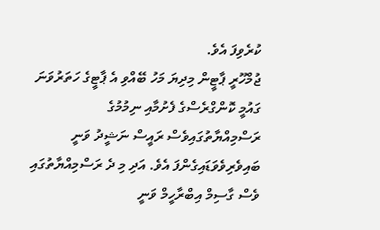ކުރެވިފަ އެވެ.
ޖުމްހޫރީ ޕާޓީން މިދިޔަ މަހު ބޭއްވި އެ ޕާޓީގެ ހަތަރުވަނަ ގައުމީ ކޮންގްރެސްގެ ފެށުމާއި ނިމުމުގެ ރަސްމިއްޔާތުގައިވެސް ރައީސް ނަޝީދު ވަނީ ބައިވެރިވެވަޑައިގެންފަ އެވެ. އަދި މި ދެ ރަސްމިއްޔާތުގައި ވެސް ގާސިމް އިބްރާހީމް ވަނީ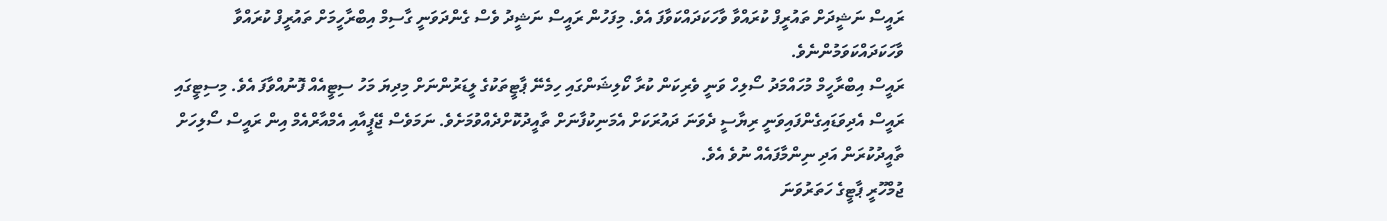ރައީސް ނަޝީދަށް ތައުރީފް ކުރައްވާ ވާހަކަދައްކަވާފަ އެވެ. މިފަހުން ރައީސް ނަޝީދު ވެސް ގެންދަވަނީ ގާސިމް އިބްރާހީމަށް ތައުރީފް ކުރައްވާ ވާހަކަދައްކަވަމުންނެވެ.
ރައީސް އިބްރާހީމް މުހައްމަދު ސޯލިހް ވަނީ ވެރިކަން ކުރާ ކޯލިޝަންގައި ހިމެނޭ ޕާޓީތަކުގެ ލީޑަރުންނަށް މިދިޔަ މަހު ސިޓީއެއް ފޮނުއްވާފަ އެވެ. މިސިޓީގައި ރައީސް އެދިވަޑައިގެންފައިވަނީ ރިޔާސީ ދެވަނަ ދައުރަކަށް އެމަނިކުފާނަށް ތާއީދުކޮށްދެއްވުމަށެވެ. ނަމަވެސް ޖޭޕީއާއި އެމްއާރްއެމް އިން ރައީސް ސޯލިހަށް ތާއީދުކުރަން އަދި ނިންމާފައެއް ނުވެ އެވެ.
ޖުމްހޫރީ ޕާޓީގެ ހަތަރުވަނަ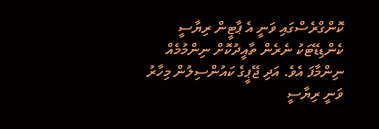ކޮންގްރެސްގައި ވަނީ އެ ޕާޓީން ރިޔާސީ ކެންޑިޑޭޓަކު ނެރެން ތާއީދުކޮށް ނިންމުމެއް ނިންމާފަ އެވެ. އަދި ޖޭޕީގެ ކައުންސިލުން މިހާރު ވަނީ ރިޔާސީ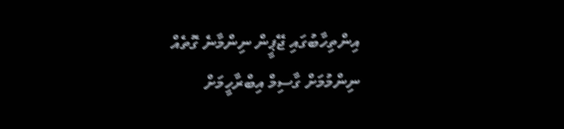އިންތިހާބުގައި ޖޭޕީން ނިންމާނެ ގޮތެއް ނިންމުމަށް ގާސިމް އިބްރާހީމަށް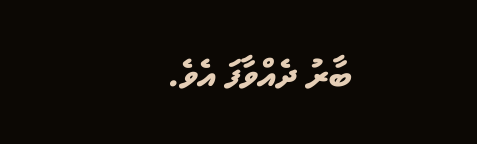ބާރު ދެއްވާފަ އެވެ.